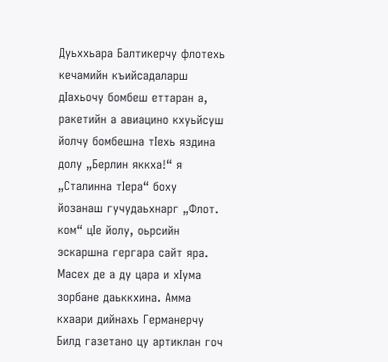Дуьххьара Балтикерчу флотехь кечамийн къийсадаларш дIахьочу бомбеш еттаран а, ракетийн а авиацино кхуьйсуш йолчу бомбешна тIехь яздина долу „Берлин яккха!“ я „Сталинна тIера“ боху йозанаш гучудаьхнарг „Флот. ком“ цIе йолу, оьрсийн эскаршна гергара сайт яра. Масех де а ду цара и хIума зорбане даьккхина. Амма кхаари дийнахь Германерчу Билд газетано цу артиклан гоч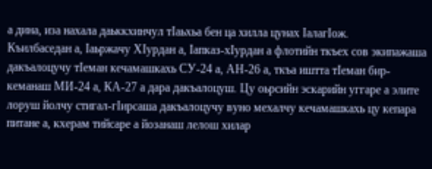а дина, иза нахала даьккхинчул тIаьхьа бен ца хилла цунах IалагIож.
Къилбаседан а, Iаьржачу ХIурдан а, Iапказ-хIурдан а флотийн ткъех сов экипажаша дакъалоцучу тIеман кечамашкахь СУ-24 а, АН-26 а, ткъа иштта тIеман бир-кеманаш МИ-24 а, КА-27 а дара дакъалоцуш. Цу оьрсийн эскарийн уггаре а элите лоруш йолчу стигал-гIирсаша дакъалоцучу вуно мехалчу кечамашкахь цу кепара питане а, кхерам тийсаре а йозанаш лелош хилар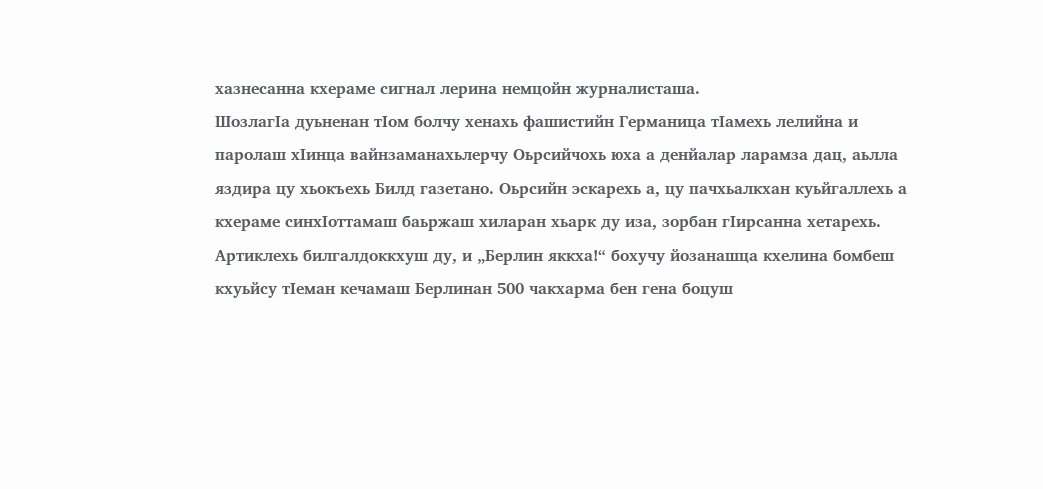хазнесанна кхераме сигнал лерина немцойн журналисташа.
ШозлагIа дуьненан тIом болчу хенахь фашистийн Германица тIамехь лелийна и паролаш хIинца вайнзаманахьлерчу Оьрсийчохь юха а денйалар ларамза дац, аьлла яздира цу хьокъехь Билд газетано. Оьрсийн эскарехь а, цу пачхьалкхан куьйгаллехь а кхераме синхIоттамаш баьржаш хиларан хьарк ду иза, зорбан гIирсанна хетарехь.
Артиклехь билгалдоккхуш ду, и „Берлин яккха!“ бохучу йозанашца кхелина бомбеш кхуьйсу тIеман кечамаш Берлинан 500 чакхарма бен гена боцуш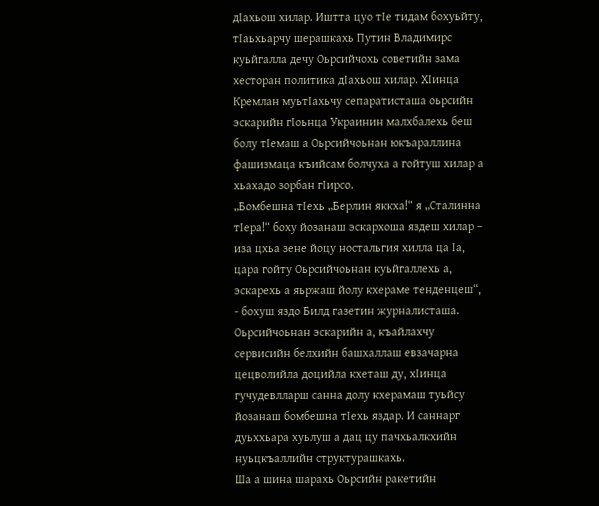дIахьош хилар. Иштта цуо тIе тидам бохуьйту, тIаьхьарчу шерашкахь Путин Владимирс куьйгалла дечу Оьрсийчохь советийн зама хесторан политика дIахьош хилар. ХIинца Кремлан муьтIахьчу сепаратисташа оьрсийн эскарийн гIоьнца Украинин малхбалехь беш болу тIемаш а Оьрсийчоьнан юкъараллина фашизмаца къийсам болчуха а гойтуш хилар а хьахадо зорбан гIирсо.
„Бомбешна тIехь „Берлин яккха!“ я „Сталинна тIера!“ боху йозанаш эскархоша яздеш хилар – иза цхьа зене йоцу ностальгия хилла ца Iа, цара гойту Оьрсийчоьнан куьйгаллехь а, эскарехь а яьржаш йолу кхераме тенденцеш“, - бохуш яздо Билд газетин журналисташа.
Оьрсийчоьнан эскарийн а, къайлахчу сервисийн белхийн башхаллаш евзачарна цецволийла доцийла кхеташ ду, хIинца гучудевлларш санна долу кхерамаш туьйсу йозанаш бомбешна тIехь яздар. И саннарг дуьххьара хуьлуш а дац цу пачхьалкхийн нуьцкъаллийн структурашкахь.
Ша а шина шарахь Оьрсийн ракетийн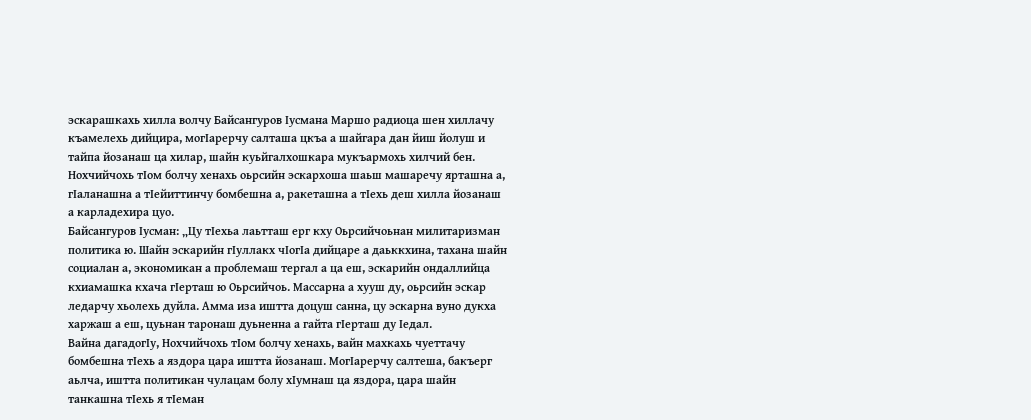эскарашкахь хилла волчу Байсангуров Iусмана Маршо радиоца шен хиллачу къамелехь дийцира, могIарерчу салташа цкъа а шайгара дан йиш йолуш и тайпа йозанаш ца хилар, шайн куьйгалхошкара мукъармохь хилчий бен. Нохчийчохь тIом болчу хенахь оьрсийн эскархоша шаьш машаречу ярташна а, гIаланашна а тIейиттинчу бомбешна а, ракеташна а тIехь деш хилла йозанаш а карладехира цуо.
Байсангуров Iусман: „Цу тIехьа лаьтташ ерг кху Оьрсийчоьнан милитаризман политика ю. Шайн эскарийн гIуллакх чIогIа дийцаре а даьккхина, тахана шайн социалан а, экономикан а проблемаш тергал а ца еш, эскарийн ондаллийца кхиамашка кхача гIерташ ю Оьрсийчоь. Массарна а хууш ду, оьрсийн эскар ледарчу хьолехь дуйла. Амма иза иштта доцуш санна, цу эскарна вуно дукха харжаш а еш, цуьнан таронаш дуьненна а гайта гIерташ ду Iедал.
Вайна дагадогIу, Нохчийчохь тIом болчу хенахь, вайн махкахь чуеттачу бомбешна тIехь а яздора цара иштта йозанаш. МогIарерчу салтеша, бакъерг аьлча, иштта политикан чулацам болу хIумнаш ца яздора, цара шайн танкашна тIехь я тIеман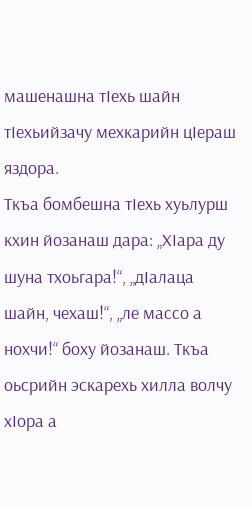машенашна тIехь шайн тIехьийзачу мехкарийн цIераш яздора.
Ткъа бомбешна тIехь хуьлурш кхин йозанаш дара: „ХIара ду шуна тхоьгара!“, „дIалаца шайн, чехаш!“, „ле массо а нохчи!“ боху йозанаш. Ткъа оьсрийн эскарехь хилла волчу хIора а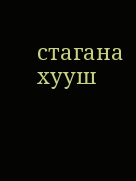стагана хууш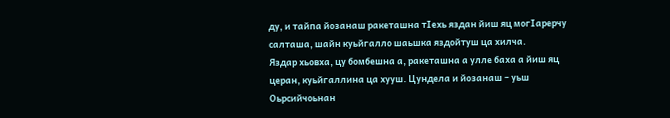ду, и тайпа йозанаш ракеташна тIехь яздан йиш яц могIарерчу салташа, шайн куьйгалло шаьшка яздойтуш ца хилча.
Яздар хьовха, цу бомбешна а, ракеташна а улле баха а йиш яц церан, куьйгаллина ца хууш. Цундела и йозанаш – уьш Оьрсийчоьнан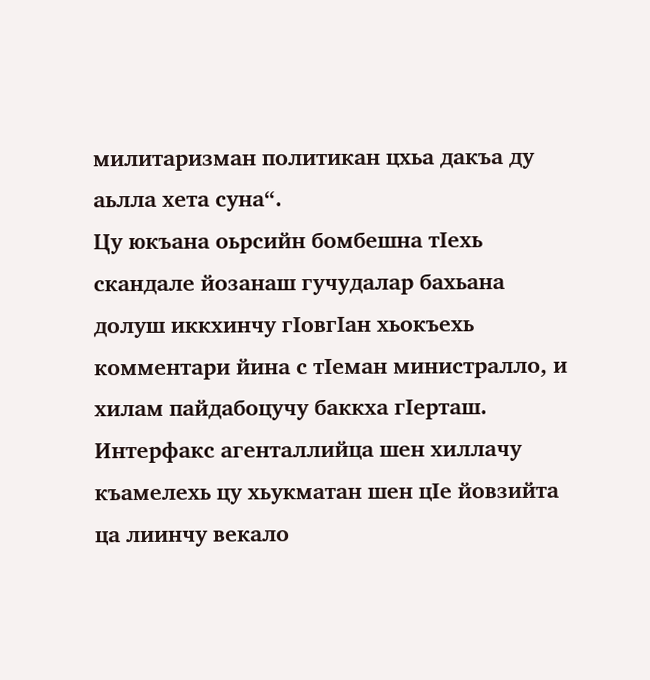милитаризман политикан цхьа дакъа ду аьлла хета суна“.
Цу юкъана оьрсийн бомбешна тIехь скандале йозанаш гучудалар бахьана долуш иккхинчу гIовгIан хьокъехь комментари йина с тIеман министралло, и хилам пайдабоцучу баккха гIерташ. Интерфакс агенталлийца шен хиллачу къамелехь цу хьукматан шен цIе йовзийта ца лиинчу векало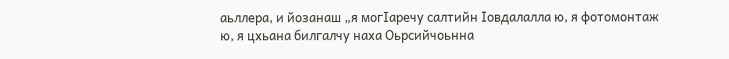аьллера, и йозанаш „я могIаречу салтийн Iовдалалла ю, я фотомонтаж ю, я цхьана билгалчу наха Оьрсийчоьнна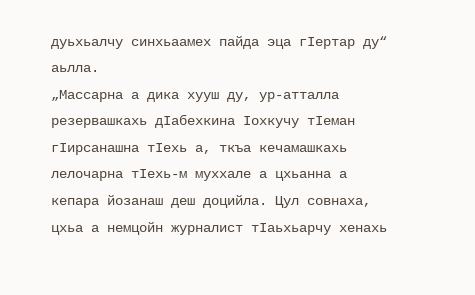дуьхьалчу синхьаамех пайда эца гIертар ду“ аьлла.
„Массарна а дика хууш ду, ур-атталла резервашкахь дIабехкина Iохкучу тIеман гIирсанашна тIехь а, ткъа кечамашкахь лелочарна тIехь-м муххале а цхьанна а кепара йозанаш деш доцийла. Цул совнаха, цхьа а немцойн журналист тIаьхьарчу хенахь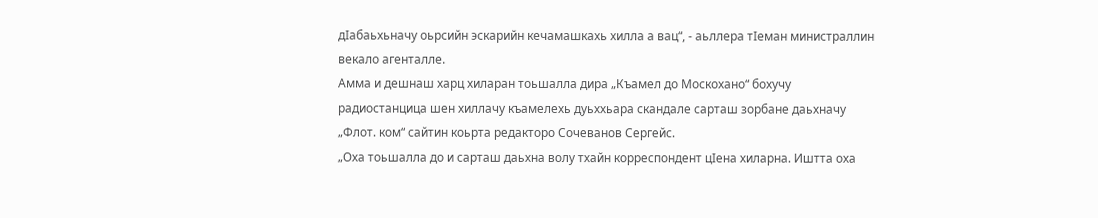дIабаьхьначу оьрсийн эскарийн кечамашкахь хилла а вац“, - аьллера тIеман министраллин векало агенталле.
Амма и дешнаш харц хиларан тоьшалла дира „Къамел до Москохано“ бохучу радиостанцица шен хиллачу къамелехь дуьххьара скандале сарташ зорбане даьхначу „Флот. ком“ сайтин коьрта редакторо Сочеванов Сергейс.
„Оха тоьшалла до и сарташ даьхна волу тхайн корреспондент цIена хиларна. Иштта оха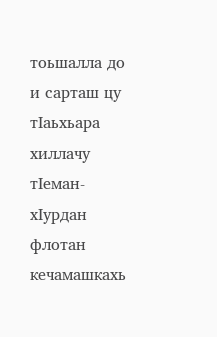тоьшалла до и сарташ цу тIаьхьара хиллачу тIеман-хIурдан флотан кечамашкахь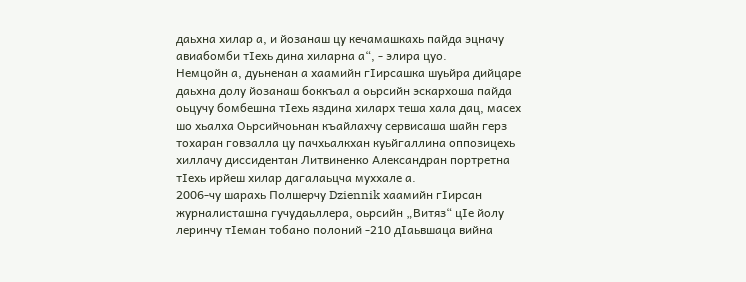даьхна хилар а, и йозанаш цу кечамашкахь пайда эцначу авиабомби тIехь дина хиларна а“, - элира цуо.
Немцойн а, дуьненан а хаамийн гIирсашка шуьйра дийцаре даьхна долу йозанаш боккъал а оьрсийн эскархоша пайда оьцучу бомбешна тIехь яздина хиларх теша хала дац, масех шо хьалха Оьрсийчоьнан къайлахчу сервисаша шайн герз тохаран говзалла цу пачхьалкхан куьйгаллина оппозицехь хиллачу диссидентан Литвиненко Александран портретна тIехь ирйеш хилар дагалаьцча муххале а.
2006-чу шарахь Полшерчу Dziennik хаамийн гIирсан журналисташна гучудаьллера, оьрсийн „Витяз“ цIе йолу леринчу тIеман тобано полоний -210 дIаьвшаца вийна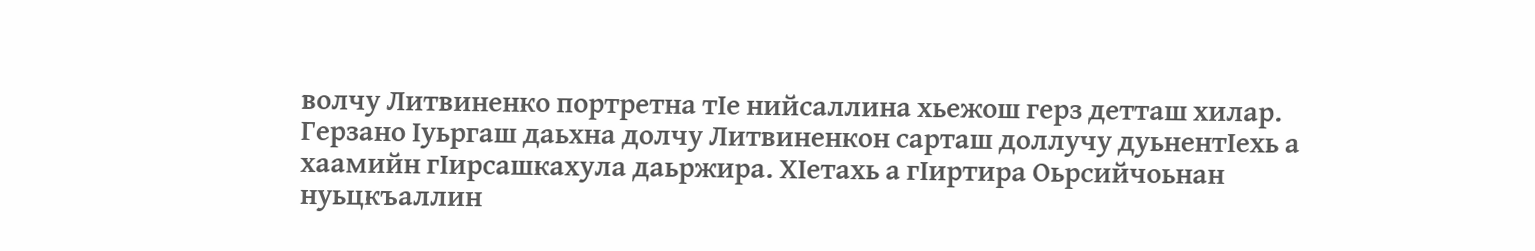волчу Литвиненко портретна тIе нийсаллина хьежош герз детташ хилар. Герзано Iуьргаш даьхна долчу Литвиненкон сарташ доллучу дуьнентIехь а хаамийн гIирсашкахула даьржира. ХIетахь а гIиртира Оьрсийчоьнан нуьцкъаллин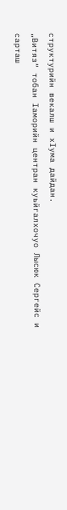структурийн векалш и хIума дайдан.
„Витяз“ тобан Iаморийн центран куьйгалхочуо Лысюк Сергейс и сарташ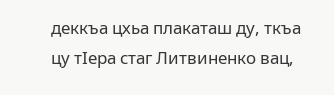деккъа цхьа плакаташ ду, ткъа цу тIера стаг Литвиненко вац,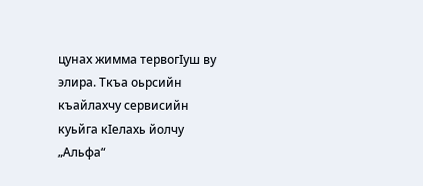цунах жимма тервогIуш ву элира. Ткъа оьрсийн къайлахчу сервисийн куьйга кIелахь йолчу „Альфа“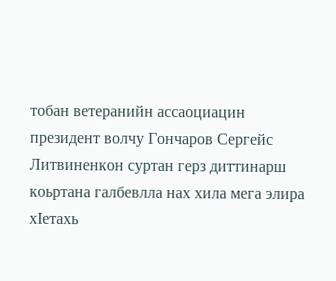тобан ветеранийн ассаоциацин президент волчу Гончаров Сергейс Литвиненкон суртан герз диттинарш коьртана галбевлла нах хила мега элира хIетахь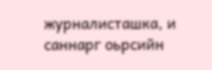журналисташка, и саннарг оьрсийн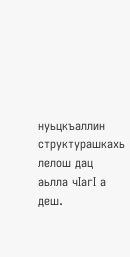нуьцкъаллин структурашкахь лелош дац аьлла чIагI а деш.